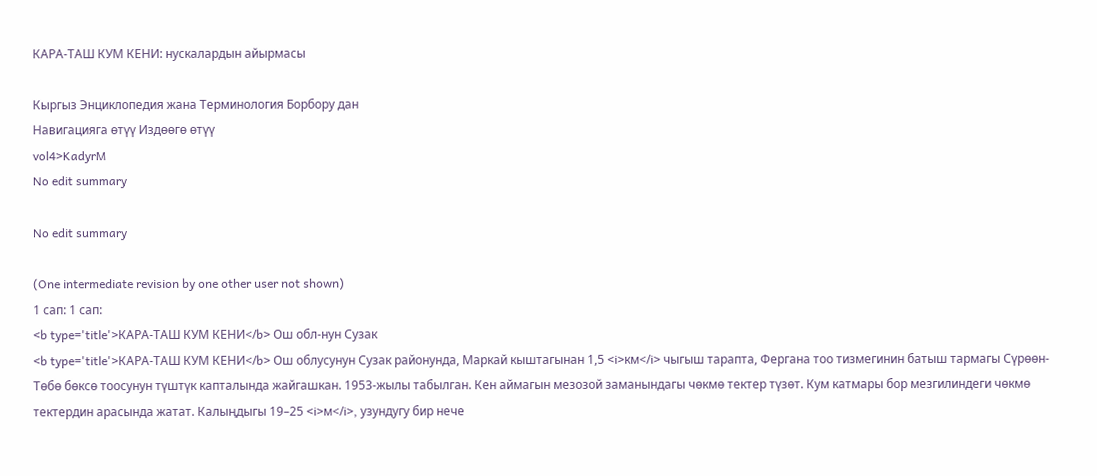КАРА-ТАШ КУМ КЕНИ: нускалардын айырмасы

Кыргыз Энциклопедия жана Терминология Борбору дан
Навигацияга өтүү Издөөгө өтүү
vol4>KadyrM
No edit summary

No edit summary

(One intermediate revision by one other user not shown)
1 сап: 1 сап:
<b type='title'>КАРА-ТАШ КУМ КЕНИ</b> Ош обл-нун Сузак
<b type='title'>КАРА-ТАШ КУМ КЕНИ</b> Ош облусунун Сузак районунда, Маркай кыштагынан 1,5 <i>км</i> чыгыш тарапта, Фергана тоо тизмегинин батыш тармагы Сүрөөн-Төбө бөксө тоосунун түштүк капталында жайгашкан. 1953-жылы табылган. Кен аймагын мезозой заманындагы чөкмө тектер түзөт. Кум катмары бор мезгилиндеги чөкмө тектердин арасында жатат. Калыңдыгы 19–25 <i>м</i>, узундугу бир нече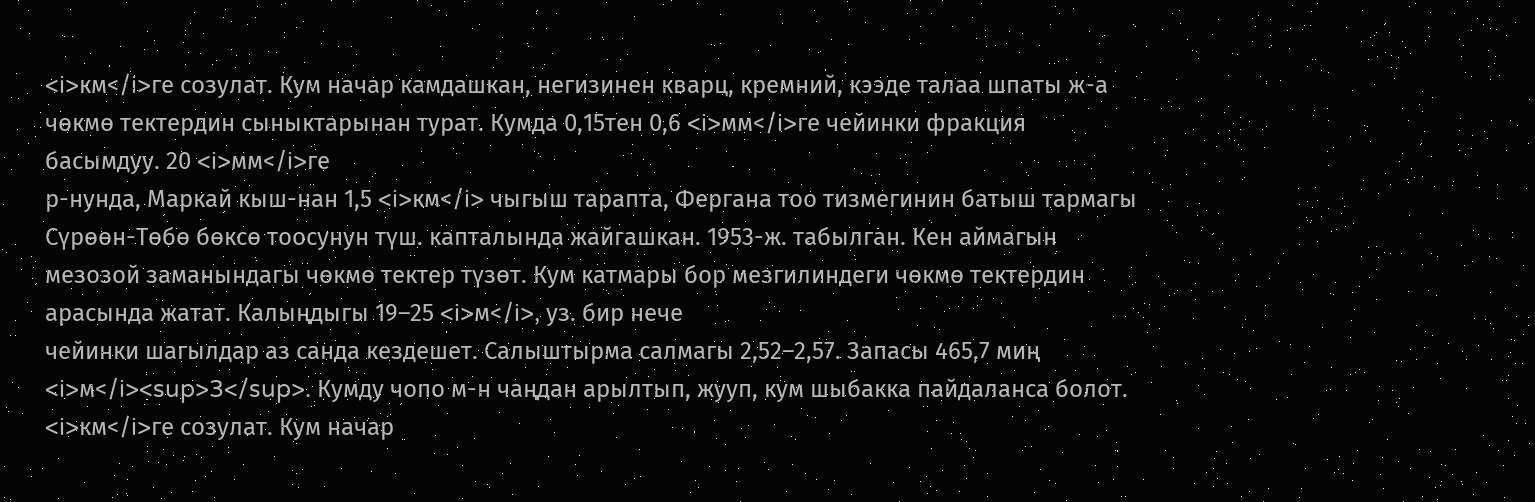<i>км</i>ге созулат. Кум начар камдашкан, негизинен кварц, кремний, кээде талаа шпаты ж-а чөкмө тектердин сыныктарынан турат. Кумда 0,15тен 0,6 <i>мм</i>ге чейинки фракция басымдуу. 20 <i>мм</i>ге
р-нунда, Маркай кыш-нан 1,5 <i>км</i> чыгыш тарапта, Фергана тоо тизмегинин батыш тармагы Сүрөөн-Төбө бөксө тоосунун түш. капталында жайгашкан. 1953-ж. табылган. Кен аймагын мезозой заманындагы чөкмө тектер түзөт. Кум катмары бор мезгилиндеги чөкмө тектердин арасында жатат. Калыңдыгы 19–25 <i>м</i>, уз. бир нече
чейинки шагылдар аз санда кездешет. Салыштырма салмагы 2,52–2,57. Запасы 465,7 миң <i>м</i><sup>3</sup>. Кумду чопо м-н чаңдан арылтып, жууп, кум шыбакка пайдаланса болот.
<i>км</i>ге созулат. Кум начар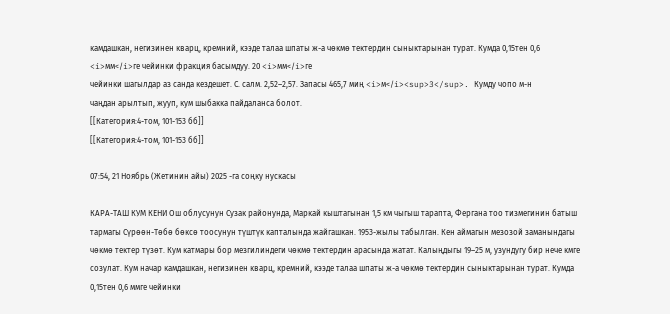камдашкан, негизинен кварц, кремний, кээде талаа шпаты ж-а чөкмө тектердин сыныктарынан турат. Кумда 0,15тен 0,6 <i>мм</i>ге чейинки фракция басымдуу. 20 <i>мм</i>ге
чейинки шагылдар аз санда кездешет. С. салм. 2,52–2,57. Запасы 465,7 миң <i>м</i><sup>3</sup>. Кумду чопо м-н
чаңдан арылтып, жууп, кум шыбакка пайдаланса болот.
[[Категория:4-том, 101-153 бб]]
[[Категория:4-том, 101-153 бб]]

07:54, 21 Ноябрь (Жетинин айы) 2025 -га соңку нускасы

КАРА-ТАШ КУМ КЕНИ Ош облусунун Сузак районунда, Маркай кыштагынан 1,5 км чыгыш тарапта, Фергана тоо тизмегинин батыш тармагы Сүрөөн-Төбө бөксө тоосунун түштүк капталында жайгашкан. 1953-жылы табылган. Кен аймагын мезозой заманындагы чөкмө тектер түзөт. Кум катмары бор мезгилиндеги чөкмө тектердин арасында жатат. Калыңдыгы 19–25 м, узундугу бир нече кмге созулат. Кум начар камдашкан, негизинен кварц, кремний, кээде талаа шпаты ж-а чөкмө тектердин сыныктарынан турат. Кумда 0,15тен 0,6 ммге чейинки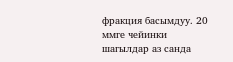фракция басымдуу. 20 ммге чейинки шагылдар аз санда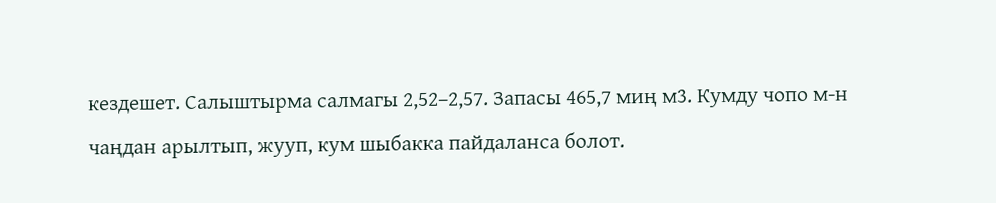кездешет. Салыштырма салмагы 2,52–2,57. Запасы 465,7 миң м3. Кумду чопо м-н чаңдан арылтып, жууп, кум шыбакка пайдаланса болот.